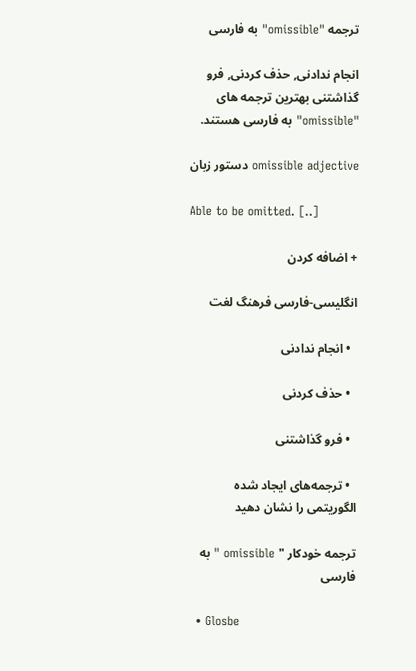ترجمه "omissible" به فارسی

انجام ندادنی, حذف کردنی, فرو گذاشتنی بهترین ترجمه های "omissible" به فارسی هستند.

omissible adjective دستور زبان

Able to be omitted. [..]

+ اضافه کردن

انگلیسی-فارسی فرهنگ لغت

  • انجام ندادنی

  • حذف کردنی

  • فرو گذاشتنی

  • ترجمه‌های ایجاد شده الگوریتمی را نشان دهید

ترجمه خودکار " omissible " به فارسی

  • Glosbe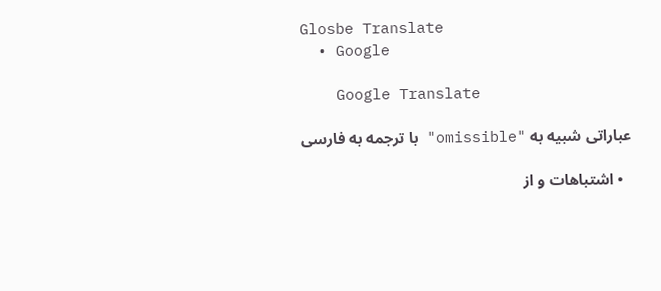Glosbe Translate
  • Google

    Google Translate

عباراتی شبیه به "omissible" با ترجمه به فارسی

  • اشتباهات و از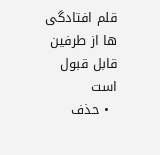قلم افتادگی ها از طرفین قابل قبول است
  • حذف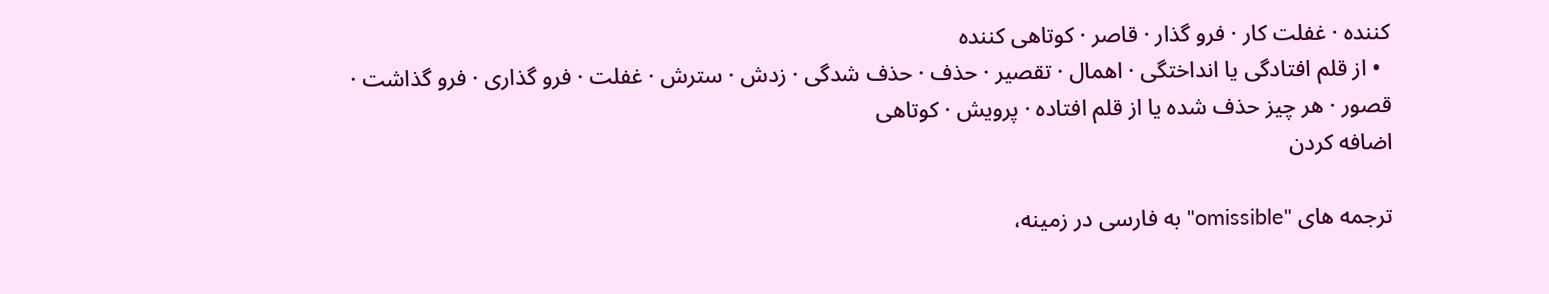کننده · غفلت کار · فرو گذار · قاصر · کوتاهی کننده
  • از قلم افتادگی یا انداختگی · اهمال · تقصیر · حذف · حذف شدگی · زدش · سترش · غفلت · فرو گذاری · فرو گذاشت · قصور · هر چیز حذف شده یا از قلم افتاده · پرویش · کوتاهی
اضافه کردن

ترجمه های "omissible" به فارسی در زمینه،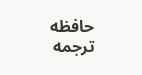حافظه ترجمه